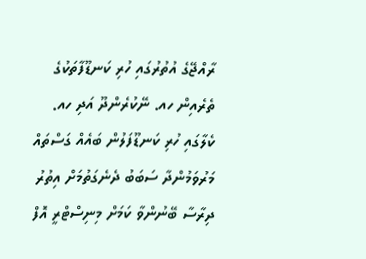ރާއްޖޭގެ އުތުރުގައި ހުރި ކަނޑޫފާތަކުގެ ތެރެއިން ހއ. ނޭކުރެންދޫ އަދި ހއ. ކެލާގައި ހުރި ކަނޑޫފަލުން ބައެއް ގަސްތައް މަރުވަމުންދާ ސަބަބު ދެނެގަތުމަށް އިތުރު ދިރާސާ ބޭނުންވާ ކަމަށް މިނިސްޓްރީ އޮފް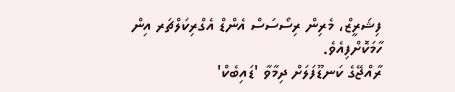ފިޝަރީޒް، މެރިން ރިސޯސަސް އެންޑް އެގްރިކަލްޗަރ އިން ހާމަކޮށްފިއެވެ.
ރާއްޖޭގެ ކަނޑޫފަލަށް ދިމާވާ 'ޑައިބެކް'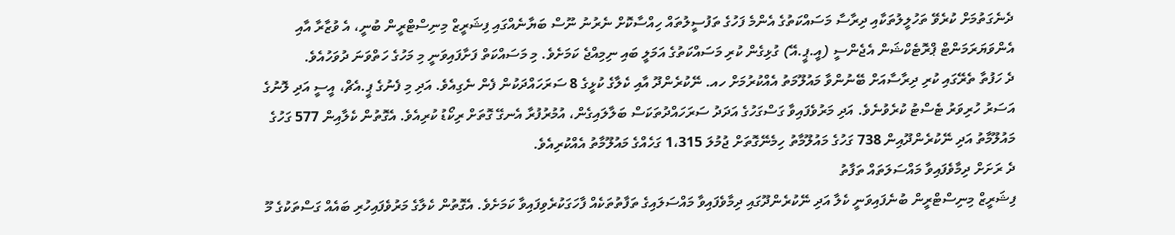ދެނެގަތުމަށް ކުރެވޭ ތަހުލީލުތަކާއި ދިރާސާ މަސައްކަތުގެ އެންމެ ފަހުގެ ތަފުސީލުތައް ހިއްސާކޮށް ނެރުނު ނޫސް ބަޔާނެއްގައި ފިޝަރީޒް މިނިސްޓްރީން ބުނީ، އެ ވުޒާރާ އާއި އެންވަޔަރަމަންޓް ޕްރޮޓެކްޝަން އެޖެންސީ (އީ.ޕީ.އޭ) ގުޅިގެން ކުރި މަސައްކަތުގެ އަމަލީ ބައި ނިމިއްޖެ ކަމަށެވެ. މި މަސައްކަތް ފަށާފައިވަނީ މި މަހުގެ ހަތްވަނަ ދުވަހުއެވެ.
ދެ ހަފުތާ ތެރޭގައި ކުރި ދިރާސާއަށް ބޭނުންވާ މައުލޫމަތު އެއްކުރުމަށް ހއ. ނޭކުރެންދޫ އާއި ކެލާގެ ކުޅީގެ 8 ސަރަހައްދަކުން ފެން ނެގިއެވެ. އަދި މި ފެނުގެ ޕީ.އެޗް، އީސީ އަދި ލޮނުގެ އަސަރު ހުރިވަރު ޓެސްޓު ކުރެވުނެވެ. އަދި މަރުވެފައިވާ ގަސްގަހުގެ އަދަދު ސަރަހައްދުތަކަސް ބަލާލައިގެން، އުމުރުފުރާ އެނގޭ ގޮތަށް ރިކޯޑު ކުރިއެވެ. އެގޮތުން ކެލާއިން 577 ގަހުގެ މައުލޫމާތު އަދި ނޭކުރެންދޫއިން 738 ގަހުގެ މައުލޫމާތު ހިމެނޭގޮތަށް ޖުމުލަ 1،315 ގަހެއްގެ މައުލޫމާތު އެއްކުރިއެވެ.
ދެ ރަށަށް ދިމާވެފައިވާ މައްސަލަތައް ތަފާތު
ފިޝަރީޒް މިނިސްޓްރީން ބުނެފައިވަނީ ކެލާ އަދި ނޭކުރެންދޫގައި ދިމާވެފައިވާ މައްސަލައިގެ ތަފާތުތަކެއް ފާހަގަކުރެވިފައިވާ ކަމަށެވެ. އެގޮތުން ކެލާގެ މަރުވެފައިހުރި ބައެއް ގަސްތަކުގެ މޫ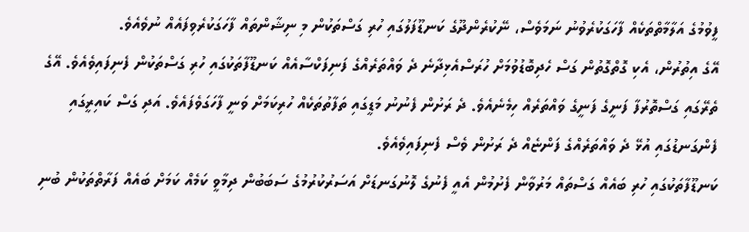ފީވުމުގެ އަލާމާތްތަކެއް ފާހަގަކުރެވުނު ނަމަވެސް، ނޭކުރެންދޫގެ ކަނޑޫފަލުގައި ހުރި ގަސްތަކުން މި ނިޝާންތައް ފާހަގަކުރެވިފައެއް ނުވެއެވެ.
އޭގެ އިތުރުން، އެކި ގޮތްގޮތުން ގަސް ހެދިބޮޑުވުމަށް ހުރަސްއެޅިދާނެ ދެ ވައްތަރެއްގެ ފަނިފަކްސާއެއް ކަނޑޫފާތަކުގައި ހުރި ގަސްތަކުން ފެނިފައިވެއެވެ. އޭގެ ތެރޭގައި ގަސްތޮރުފާ ފަނީގެ ފަނީގެ ވައްތަރެއް ހިމެނެއެވެ. ދެ ރަށުން ފެނުނު މަޑީގައި ތަފާތުތަކެއް ހުރިކަމަށް ވަނީ ފާހަގަވެފައެވެ. އަދި ގަސް ކައިރީގައި ފެންގަނޑުގައި އުޅޭ ދެ ވައްތަރެއްގެ ފަންޏެއް ދެ ރަށުން ވެސް ފެނިފައިވެއެވެ.
ކަނޑޫފާތަކުގައި ހުރި ބައެއް ގަސްތައް މަރުވާން ފެށުމުން އެއީ ފެނުގެ ލޮނުގަނޑަށް އަސަރުކުރުމުގެ ސަބަބުން ދިމާވީ ކަމެއް ކަމަށް ބައެއް ފަރާތްތަކުން ބުނި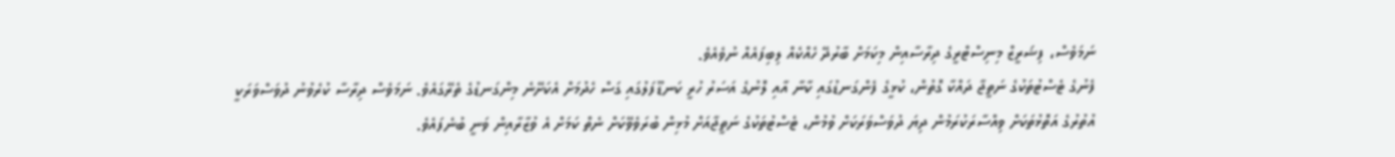ނަމަވެސް، ފިޝަރީޒް މިނިސްޓްރީގެ ދިރާސާއިން މިކަމަށް ބާރުދޭ ހެއްކެއް ލިބިފައެއް ނުވެއެވެ.
ފެނުގެ ޓެސްޓުތަކުގެ ނަތީޖާ ދައްކާ ގޮތުން، ކުޅީގެ ފެންގަނޑުގައި ކާނާ އާއި ލޮނުގެ އަސަރު ހުރީ ކަނޑޫފަލުގައި ގަސް ހެދުމަށް އެކަށޭނެ މިންގަނޑުގެ ތެރޭގައެވެ. ނަމަވެސް ދިރާސާ ކުރެވުނު ދުވަސްވަރަކީ އުތުރުގެ އަތޮޅުތަކަށް ވިއްސާރަކުރަމުން ދިޔަ ދުވަސްވަރަކަށް ވުމުން، ޓެސްޓުތަކުގެ ނަތީޖާއަށް މުޅިން ބުރަވެވޭކަށް ނެތް ކަމަށް އެ ވުޒާރާއިން ވަނީ ބުނެފައެވެ.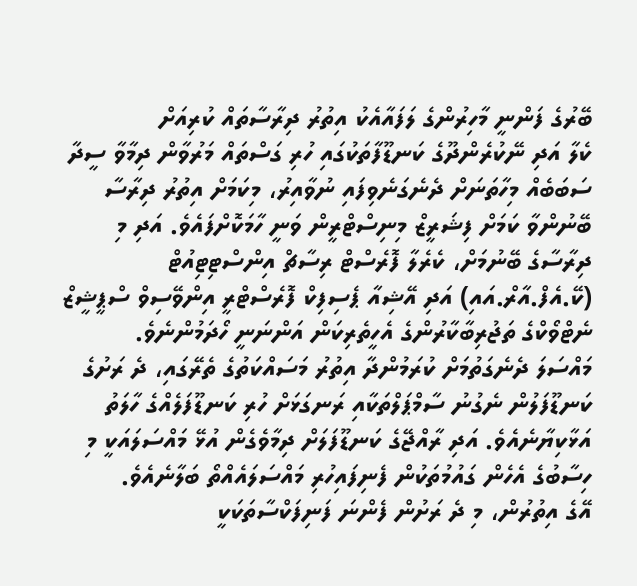ބޭރުގެ ފަންނީ މާހިރުންގެ ލަފައާއެކު އިތުރު ދިރާސާތައް ކުރިއަށް
ކެލާ އަދި ނޭކުރެންދޫގެ ކަނޑޫފާތަކުގައި ހުރި ގަސްތައް މަރުވާން ދިމާވާ ސީދާ ސަބަބެއް މިހާތަނަށް ދެނެގަނެވިފައި ނުވާއިރު، މިކަމަށް އިތުރު ދިރާސާ ބޭނުންވާ ކަމަށް ފިޝަރީޒް މިނިސްޓްރީން ވަނީ ހާމަކޮށްފައެވެ. އަދި މި ދިރާސާގެ ބޭނުމަށް، ކެރެލާ ފޮރެސްޓް ރިސާޗް އިންސްޓިޓިއުޓް (ކޭ.އެފް.އާރް.އައި) އަދި އޭޝިއާ ޕެސިފިކް ފޮރެސްޓްރީ އިންވޭސިވް ސްޕީޝީޒް ނެޓްވޯކްގެ ތަޖުރިބާކާރުންގެ އެހީތެރިކަން އަންނަނީ ހޯދަމުންނެވެ.
މައްސަލަ ދެނެގަތުމަށް ކުރަމުންދާ އިތުރު މަސައްކަތުގެ ތެރޭގައި، ދެ ރަށުގެ ކަނޑޫފަލުން ނެގުނު ސާމްޕަލްތަކާއި ރަނގަޅަށް ހުރި ކަނޑޫފަލެއްގެ ހާލަތު އަޅާކިޔާނެއެވެ. އަދި ރާއްޖޭގެ ކަނޑޫފަލަށް ދިމާވެގެން އުޅޭ މައްސަލައަކީ މި ހިސާބުގެ އެހެން ގައުމުތަކުން ފެނިފައިހުރި މައްސަލައެއްތޯ ބަލާނެއެވެ.
އޭގެ އިތުރުން، މި ދެ ރަށުން ފެންނަ ފަނިފަކްސާތަކަކީ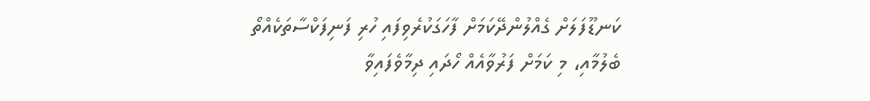ކަނޑޫފަލަށް ގެއްލުންދޭކަމަށް ފާހަގަކުރެވިފައި ހުރި ފަނިފަކްސާތަކެއްތޯ ބެލުމާއި، މި ކަމަށް ފަރުވާއެއް ހޯދައި ދިމާވެފައިވާ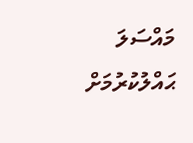މައްސަލަ ޙައްލުކުރުމަށް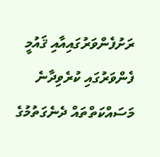ރަށުފެންވަރުގައިއާއި ޤައުމީ ފެންވަރުގައި ކުރެވިދާނެ މަސައްކަތްތައް ދެނެގަތުމުގެ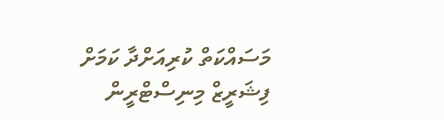މަސައްކަތް ކުރިއަށްދާ ކަމަށް ފިޝަރީޒް މިނިސްޓްރީން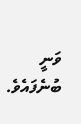ވަނީ ބުނެފައެވެ.